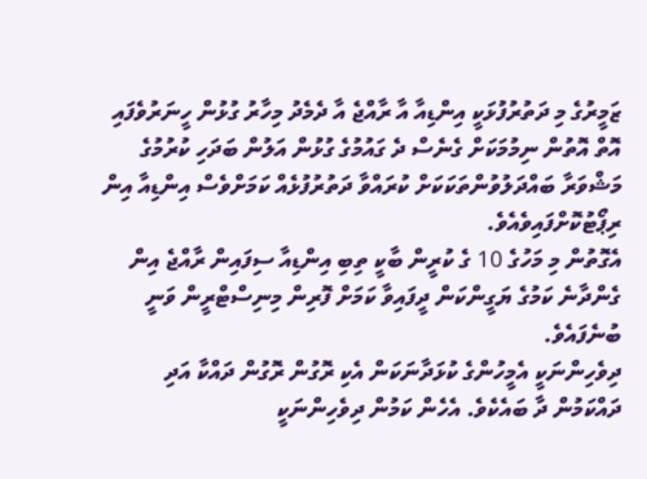ޒަމީރުގެ މި ދަތުރުފުޅަކީ އިންޑިއާ އާ ރާއްޖެ އާ ދެމެދު މިހާރު ގުޅުން ހީނަރުވެފައި އޮތް އޮތުން ނިމުމަކަށް ގެނެސް ދެ ގައުމުގެ ގުޅުން އަލުން ބަދަހި ކުރުމުގެ މަޝްވަރާ ބައްދަލުވުންތަކަކަށް ކުރައްވާ ދަތުރުފުޅެއް ކަމަށްވެސް އިންޑިއާ އިން ރިޕޯޓުކޮށްފައިވެއެވެ.
އެގޮތުން މި މަހުގެ 10 ގެ ކުރީން ބާކީ ތިބި އިންޑިއާ ސިފައިން ރާއްޖެ އިން ގެންދާނެ ކަމުގެ ޔަގީންކަން ދީފައިވާ ކަމަށް ފޮރިން މިނިސްޓްރީން ވަނީ ބުނެފައެވެ.
ދިވެހިންނަކީ އެމީހުންގެ ކުޅަދާނަކަން އެކި ރޮގުން ރޮގުން ދައްކާ އަދި ދައްކަމުން ދާ ބައެކެވެ. އެހެން ކަމުން ދިވެހިންނަކީ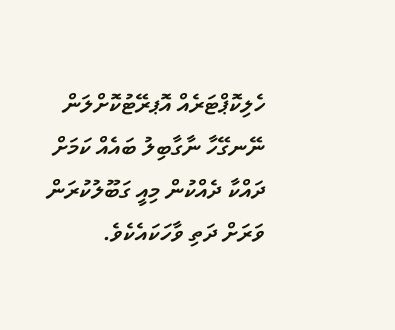ހެލިކޮޕްޓަރެއް އޮޕރޭޓުކޮށްލަން ނޭނގޭހާ ނާގާބިލު ބައެއް ކަމަށް ދައްކާ ދެއްކުން މިއީ ގަބޫލުކުރަން ވަރަށް ދަތި ވާހަކައެކެވެ.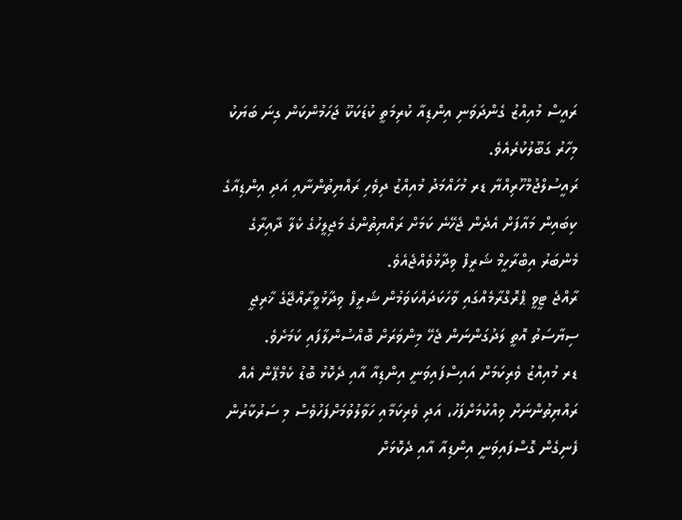ރައީސް މުއިއްޒު ގެންދަވަނި އިންޑިއާ ކުރިމަތީ ކުޑަކަކޫ ޖަހަމުންކަން ގިނަ ބަޔަކު މިހާރު ގަބޫލުކުރެއެވެ.
ރައީސުލްޖުމްހޫރިއްޔާ ޑރ މުހައްމަދު މުއިއްޒު ދިވެހި ރައްޔިތުންނާއި އަދި އިންޑިއާގެ ކިބައިން މައާފަށް އެދެން ޖެހޭނެ ކަމަށް ރައްޔިތުންގެ މަޖިލީހުގެ ކެލާ ދާއިރާގެ މެންބަރު އިބްރާހީމް ޝަރީފް ވިދާޅުވެއްޖެއެވެ.
ރާއްޖެ ޓީވީ ޕްރޮގްރާމެއްގައި ވާހަކަދައްކަވަމުން ޝަރީފް ވިދާޅުވީރާއްޖޭގެ ޚާރިޖީ ސިޔާސަތު އޮތީ ލަދުގަންނަން ޖެހޭ މިންވަރަށް ބޮއްސުންލާފައި ކަމަށެވެ.
ޑރ މުއިއްޒު ވެރިކަމަށް އައިސްފައިވަނީ އިންޑިއާ އާއި ދެކޮޅު ބޮޑު ކެމްޕޭން އެއް ރައްޔިތުންނަށް ވިއްކުމަށްފަހު، އަދި ވެރިކަމާއި ހަވާލުވުމަށްފަހުވެސް މި ސަރުކާރުން ފެނިގެން ގޮސްފައިވަނީ އިންޑިއާ އާއި ދެކޮޅަށް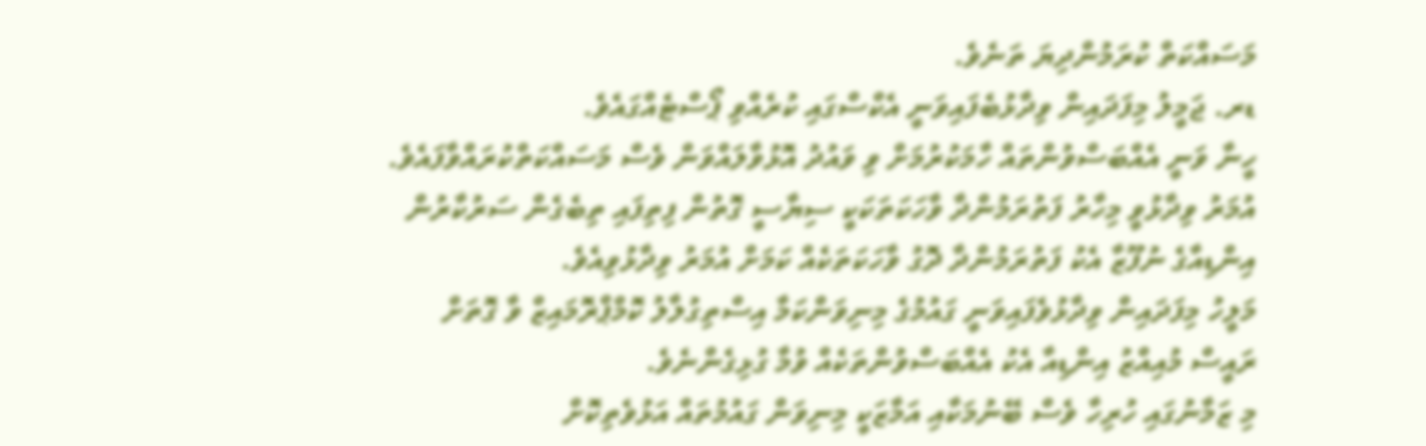މަސައްކަތް ކުރަމުންދިޔަ ތަނެވެ.
ޑރ. ޖަމީލު މިފަދައިން ވިދާޅުބެފައިވަނީ އެކްސްގައި ކުރެއްވި ޕޯސްޓެއްގައެވެ.
ހީނާ ވަނީ އެއްބަސްވުންތައް ހާމަކުރުމަށް ވި ވައުދު އޮޅުވާލައްވަން ވެސް މަސައްކަތްކުރައްވާފައެވެ.
އުމަރު ވިދާޅުވީ މިހާރު ފަތުރަމުންދާ ވާހަކަތަކަކީ ސިޔާސީ ގޮތުން ފިތިފައި ތިބެގެން ސަރުކާރުން އިންޑިއާގެ ނުފޫޒާ އެކު ފަތުރަމުންދާ ދޮގު ވާހަކަތަކެއް ކަމަށް އުމަރު ވިދާޅުވިއެވެ.
މަލީހު މިފަދައިން ވިދާޅުވެފައިވަނީ ގައުމުގެ މިނިވަންކަމާ އިސްތިގުލާލު ކޮމްޕްރޮމައިޒް ވާ ގޮތަށް ރައީސް މުއިއްޒު އިންޑިއާ އެކު އެއްބަސްވުންތަކެއް ވުމާ ގުޅިގެންނެވެ.
މި ޒަމާނުގައި ހުރިހާ ވެސް ބޭނުމަކާއި އަމާޒަކީ މިނިވަން ގައުމުތައް އަޅުވެތިކޮށް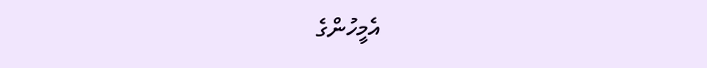އެމީހުންގެ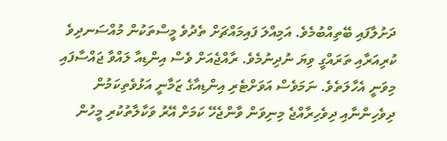ދަށުލާފައި ބޭތިއްބުމެވެ. އަމިއްލަ ފައިމައްޗަށް ތެދުވެ މީސްތަކުން މުއްސަނދިވެ ކުރިއަރާއި ތަރައްގީ ވިޔަ ނުދިނުމެވެ. ރާއްޖެއަށް ވެސް އިންޑިއާ ލައްވާ ޖައްސާފައި މިވަނީ އެހާލަތެވެ. ނަމަވެސް އަވަށްޓެރި އިންޑިއާގެ ޒަމާނީ އަޅުވެތިކަމުން ދިވެހިންނާއި ދިވެހިރާއްޖެ މިނިވަން ވާންޖެހޭ ކަމަށް އޭރު ވަކާލާތުކުރި މީހުން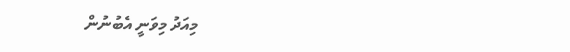މިއަދު މިވަނީ އެބުނުން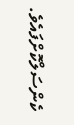ކެންސަލްކޮށްފައެވެ.